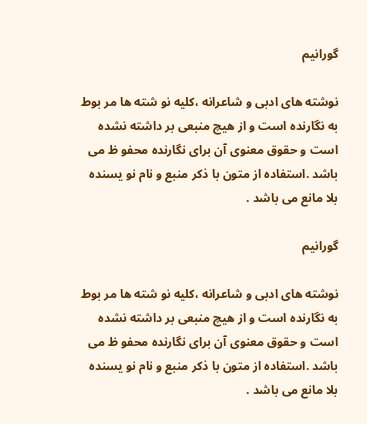گورانیم

نوشته های ادبی و شاعرانه ،کلیه نو شته ها مر بوط به نگارنده است و از هیچ منبعی بر داشته نشده است و حقوق معنوی آن برای نگارنده محفو ظ می باشد .استفاده از متون با ذکر منبع و نام نو یسنده بلا مانع می باشد .

گورانیم

نوشته های ادبی و شاعرانه ،کلیه نو شته ها مر بوط به نگارنده است و از هیچ منبعی بر داشته نشده است و حقوق معنوی آن برای نگارنده محفو ظ می باشد .استفاده از متون با ذکر منبع و نام نو یسنده بلا مانع می باشد .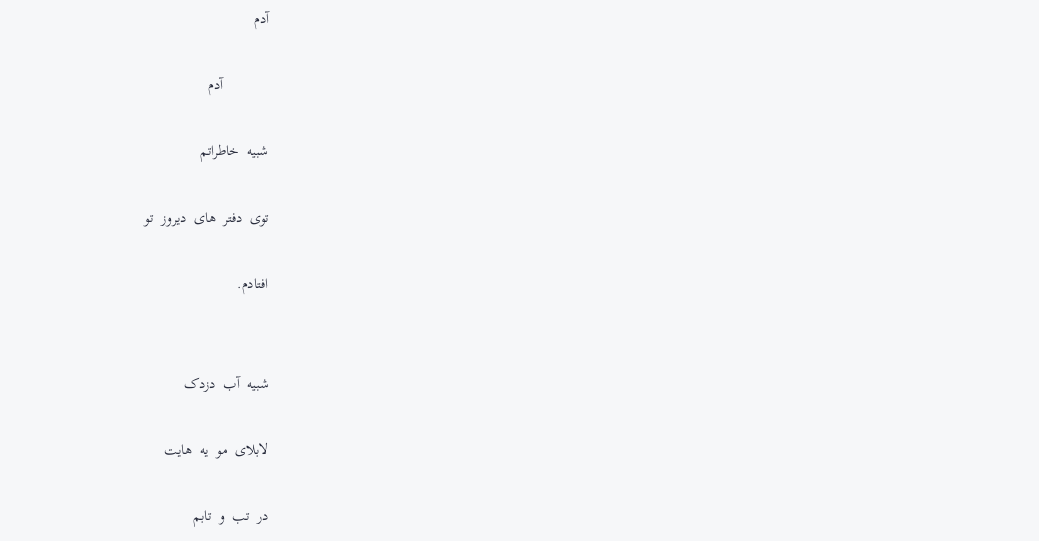آدم

            آدم

شبیه  خاطراتم

توی  دفتر  های  دیروز  تو

افتادم.


شبیه  آب  دزدک

لابلای  مو  یه  هایت

در  تب  و  تابم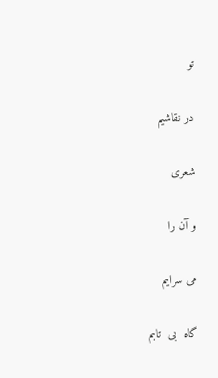تو

در نقاشیم

شعری

و آن را

می سرایم

گاه  بی  تابم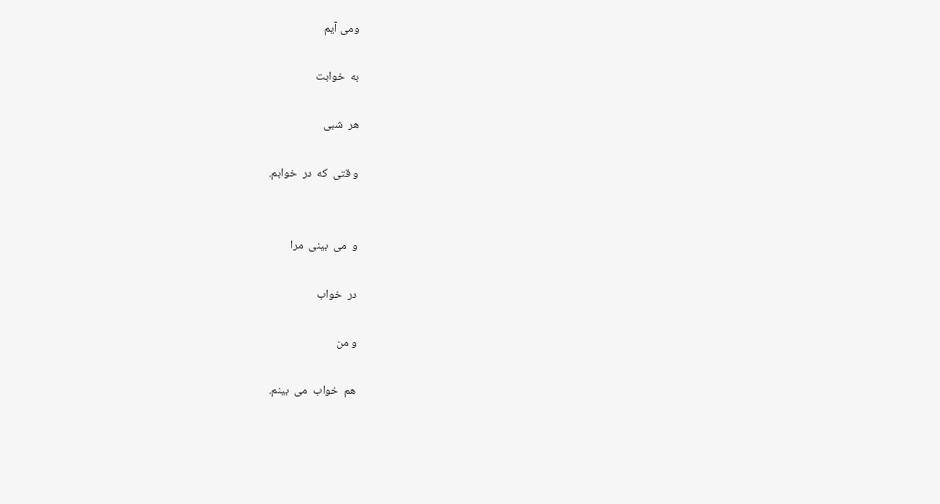ومی آیم

به  خوابت

هر  شبی

و قتی  که  در  خوابم.


و  می  بینی  مرا

در  خواب

و من

هم  خواب  می  بینم.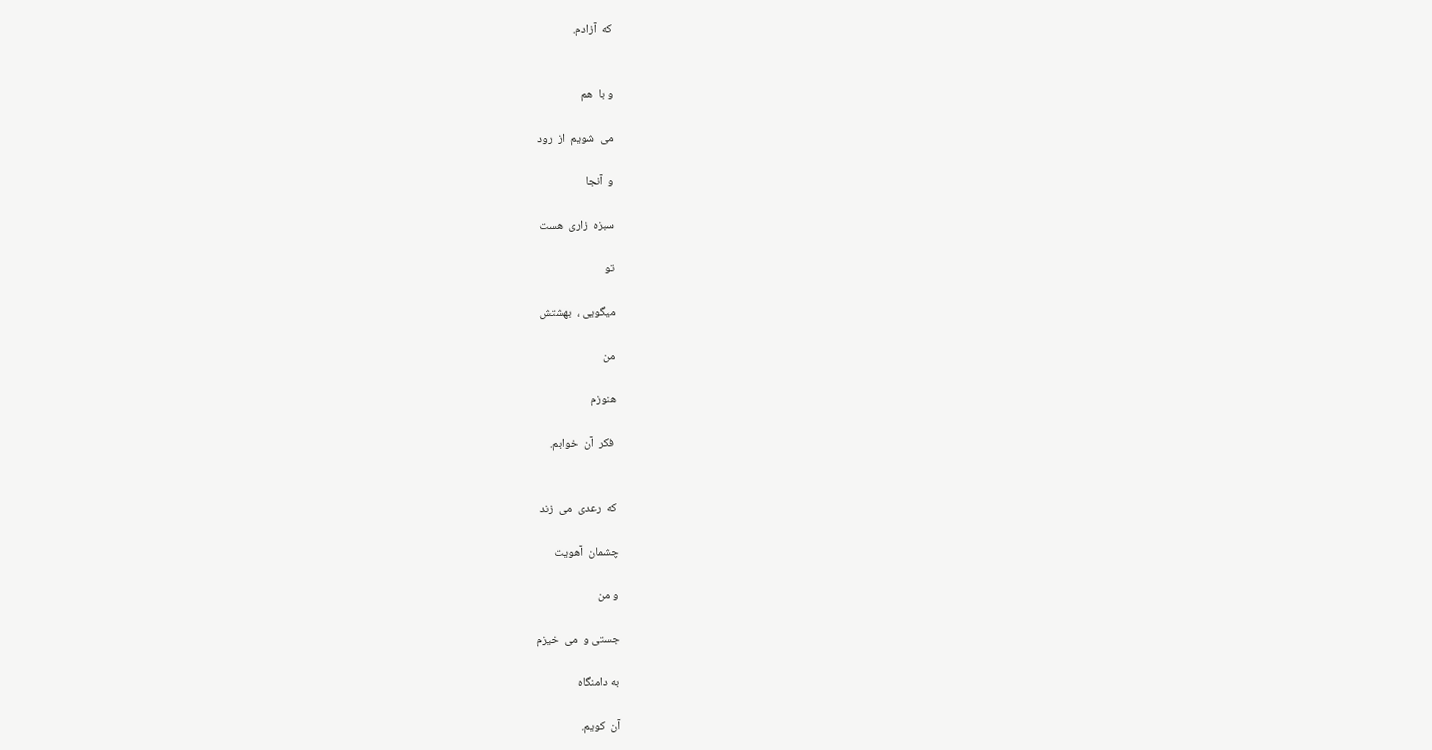که  آزادم.


و با  هم

می  شویم  از  رود

و  آنجا

سبزه  زاری  هست

تو

میگویی ،  بهشتش

من

هنوزم

 فکر  آن  خوابم.


که  رعدی  می  زند

چشمان  آهویت

و من

جستی و  می  خیزم

به دامنگاه

آن  کویم.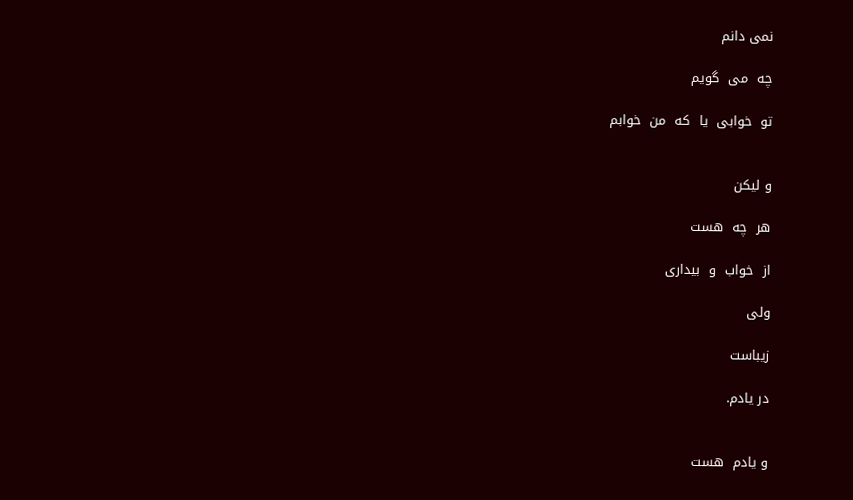نمی دانم

چه  می  گویم

تو  خوابی  یا  که  من  خوابم


و لیکن

هر  چه  هست

از  خواب  و  بیداری

ولی

زیباست

در یادم.


و یادم  هست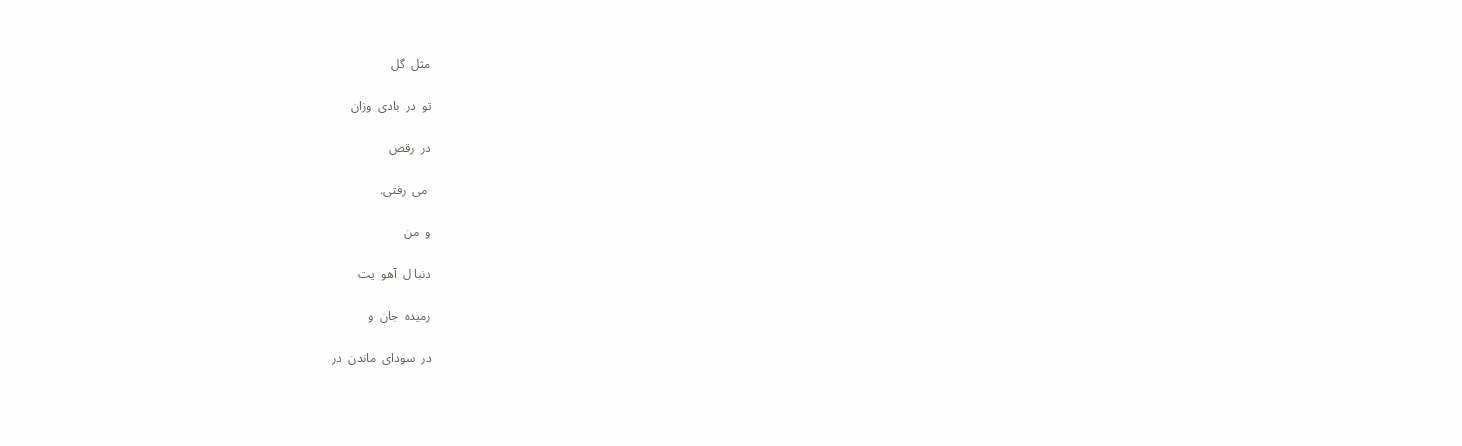مثل  گل

تو  در  بادی  وزان

در  رقص

 می  رفتی.

و  من

دنبا ل  آهو  یت

رمیده  جان  و

در  سودای  ماندن  در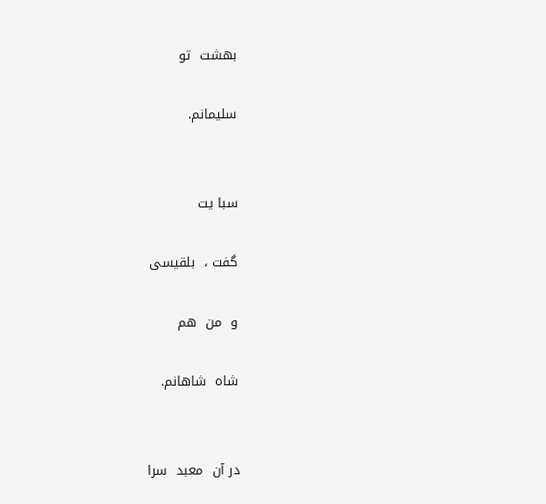بهشت  تو

سلیمانم.


سبا یت

گفت ،  بلقیسی

و  من  هم

شاه  شاهانم.


در آن  معبد  سرا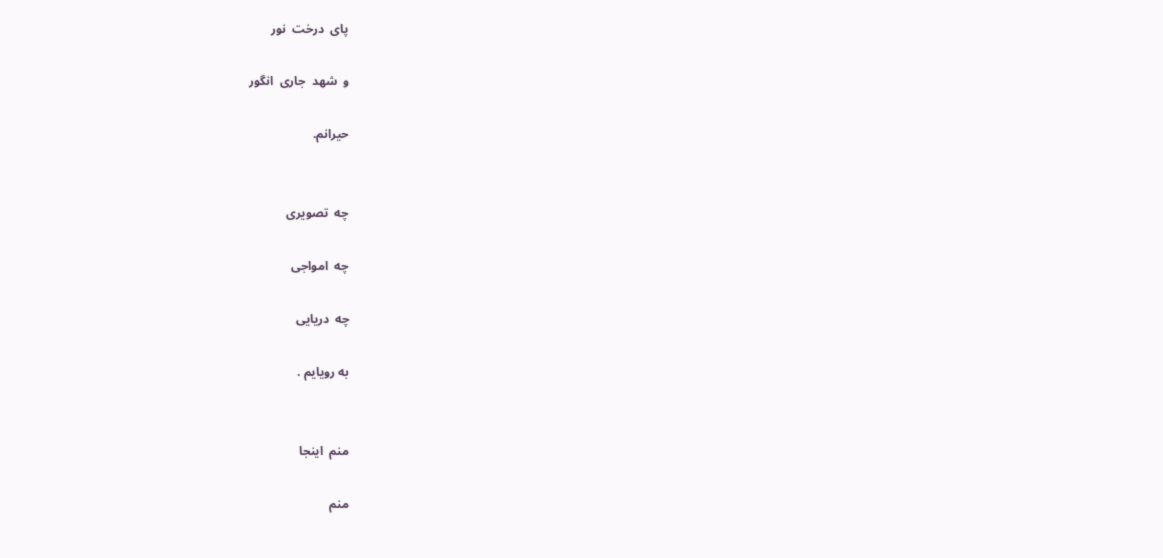پای  درخت  نور

و  شهد  جاری  انگور

حیرانم.


چه  تصویری

چه  امواجی

چه  دریایی

به رویایم .


منم  اینجا

منم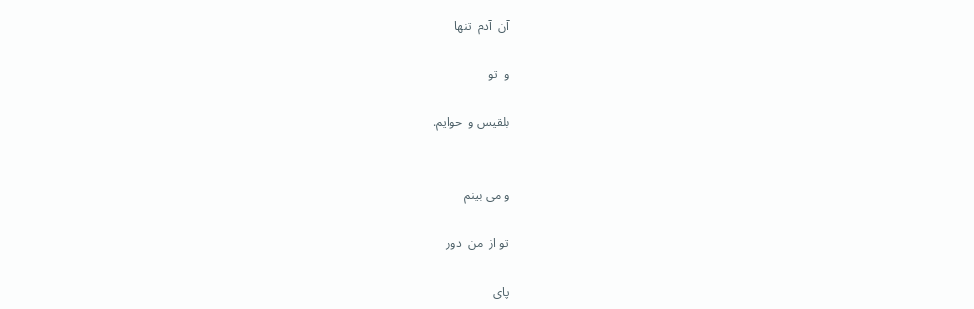آن  آدم  تنها

و  تو

بلقیس و  حوایم.


و می بینم

تو از  من  دور

پای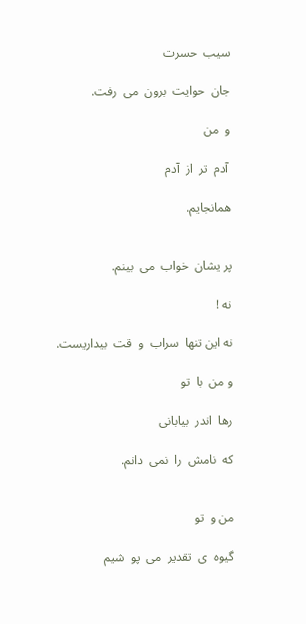سیب  حسرت

جان  حوایت  برون  می  رفت.

و  من

 آدم  تر  از  آدم

همانجایم.


پر یشان  خواب  می  بینم.

نه !

نه این تنها  سراب  و  قت  بیداریست.

و من  با  تو

رها  اندر  بیابانی

که  نامش  را  نمی  دانم.


من و  تو

گیوه  ی  تقدیر  می  پو  شیم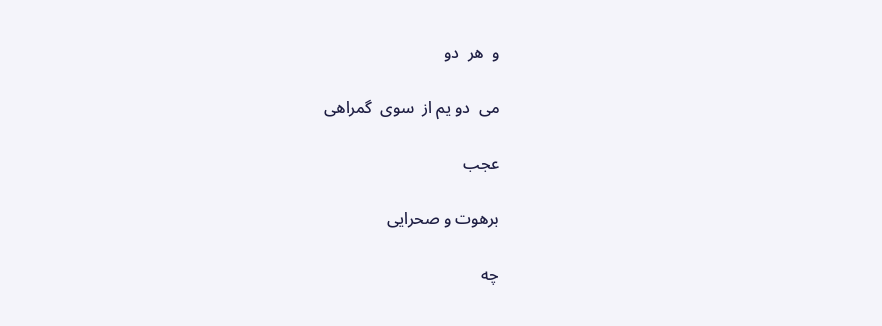و  هر  دو

می  دو یم از  سوی  گمراهی

عجب

برهوت و صحرایی

چه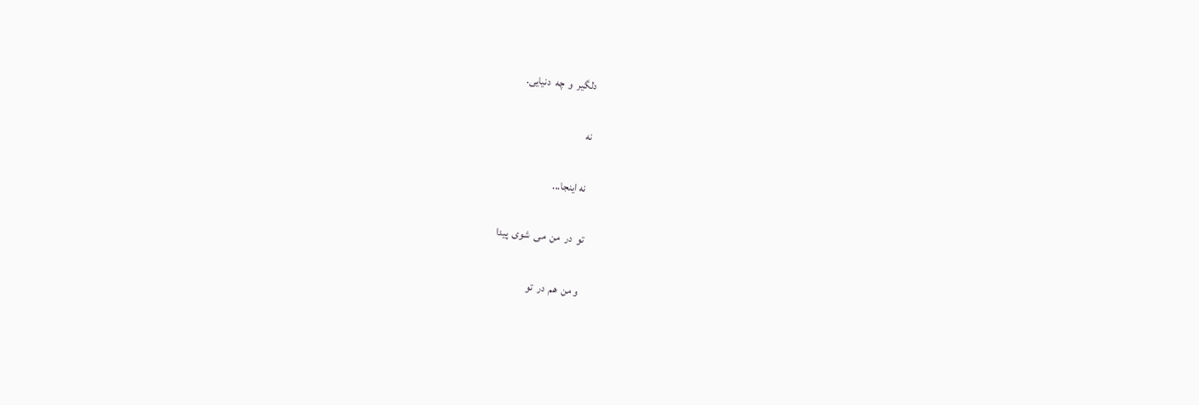دلگیر  و  چه  دنیایی.

نه

 نه اینجا...

تو  در  من  می  شوی  پیدا

و من  هم  در  تو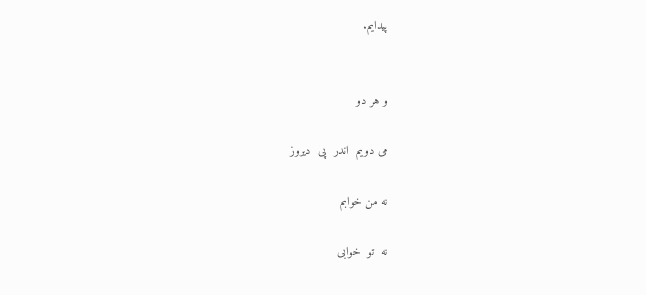پیدایم.


و هر دو

می دویم  اندر  پی  دیروز

نه من خوابم

نه  تو  خوابی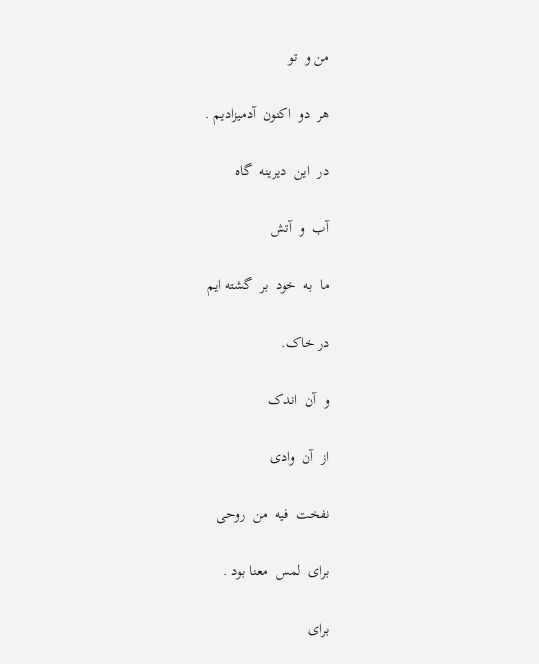من و  تو

هر  دو  اکنون  آدمیزادیم .

در  این  دیرینه  گاه

آب  و  آتش

ما  به  خود  بر  گشته ایم

در خاک.

و  آن  اندک

از  آن  وادی

نفخت  فیه  من  روحی

برای  لمس  معنا بود .

برای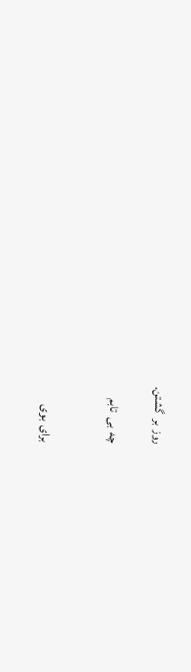روز  بر  گشتن.

چه  بی  تابم


برای  بوی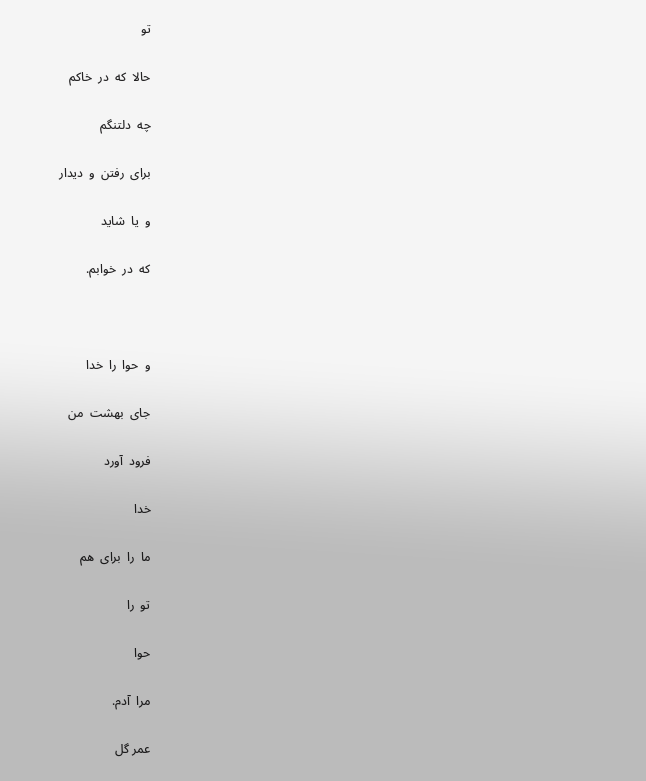تو

حالا  که  در  خاکم

چه  دلتنگم

برای  رفتن  و  دیدار

و  یا  شاید

که  در  خوابم.



و  حوا  را  خدا

جای  بهشت  من

فرود  آورد

خدا

ما  را  برای  هم

تو  را

حوا

مرا  آدم.

عمر گل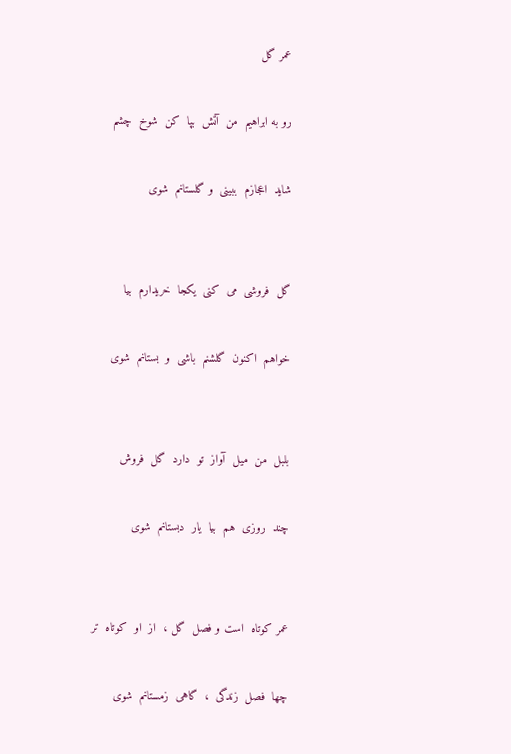عمر گل

رو به ابراهیم  من  آتش  بپا  کن  شوخ  چشم

شاید  اعجازم  ببینی  و گلستانم  شوی


گل  فروشی  می  کنی  یکجا  خریدارم  بیا

خواهم  اکنون  گلشنم  باشی  و  بستانم  شوی


بلبل  من  میل  آواز  تو  دارد  گل  فروش

چند  روزی  هم  بیا  یار  دبستانم  شوی


عمر کوتاه  است و فصل  گل ،  از  او  کوتاه  تر

چها  فصل  زندگی  ،  گاهی  زمستانم  شوی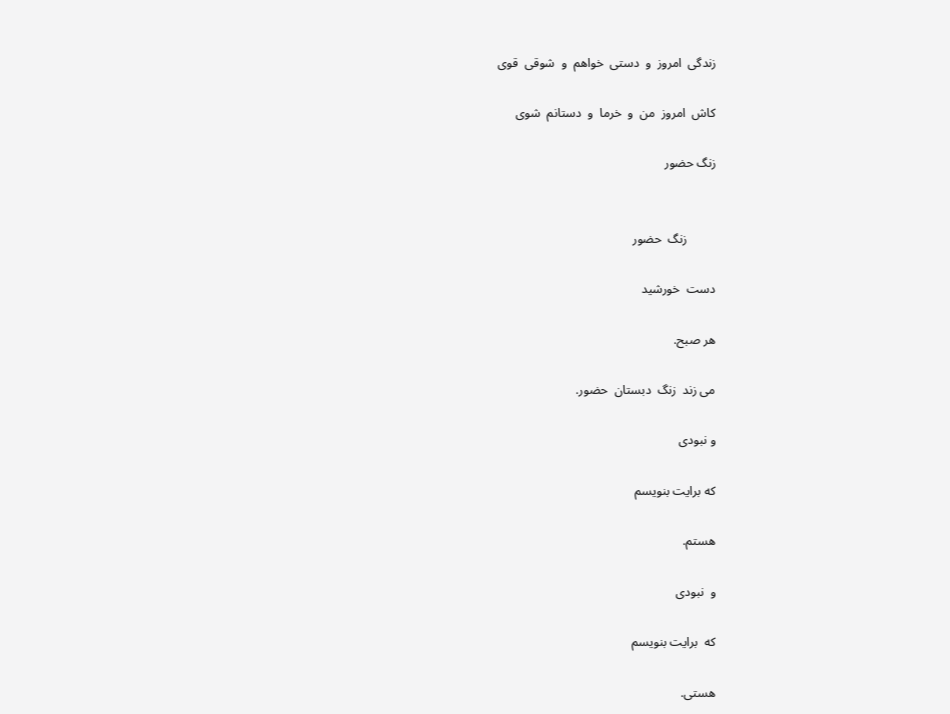زندگی  امروز  و  دستی  خواهم  و  شوقی  قوی

کاش  امروز  من  و  خرما  و  دستانم  شوی

زنگ حضور


         زنگ  حضور

دست  خورشید

هر صبح.

می زند  زنگ  دبستان  حضور.

و نبودی

که برایت بنویسم

هستم.

و  نبودی

که  برایت بنویسم

هستی.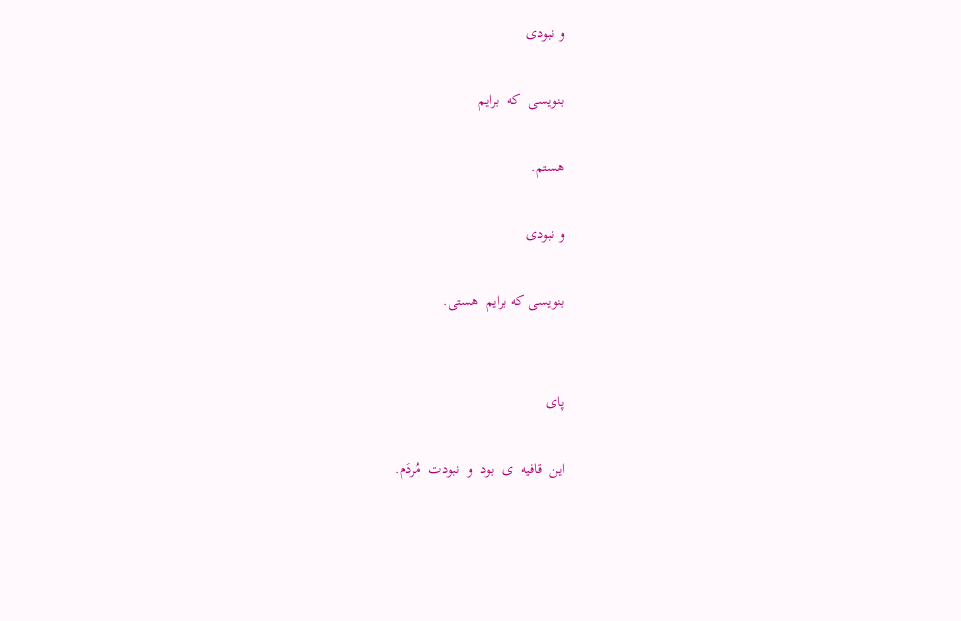و نبودی

بنویسی  که  برایم

هستم.

و نبودی

بنویسی که برایم  هستی.


پای

این  قافیه  ی  بود  و  نبودت  مُردَم.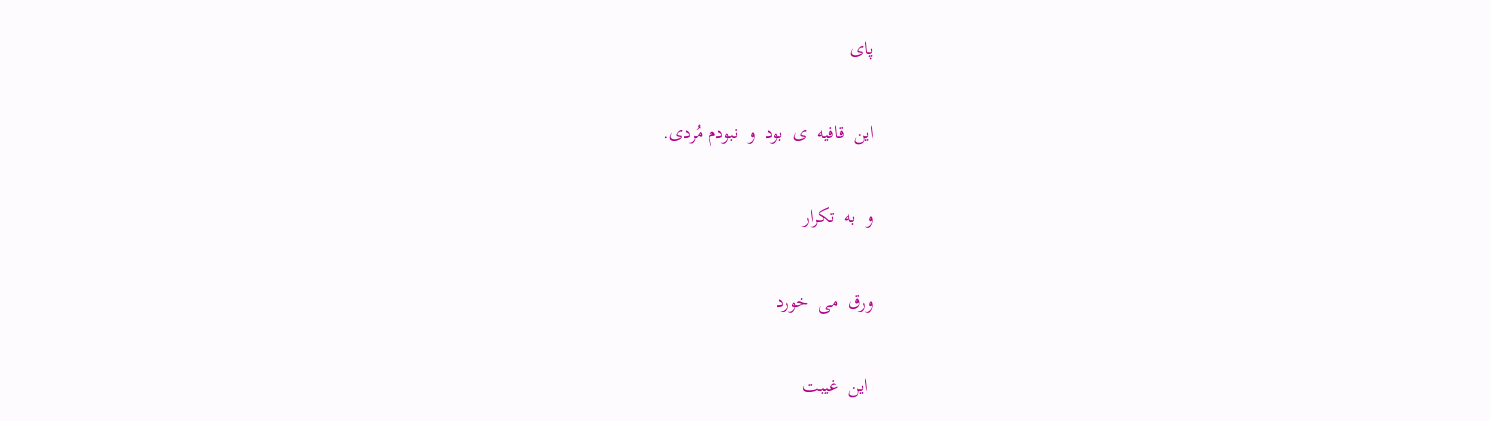پای

این  قافیه  ی  بود  و  نبودم مُردی.

و  به  تکرار

ورق  می  خورد

 این  غیبت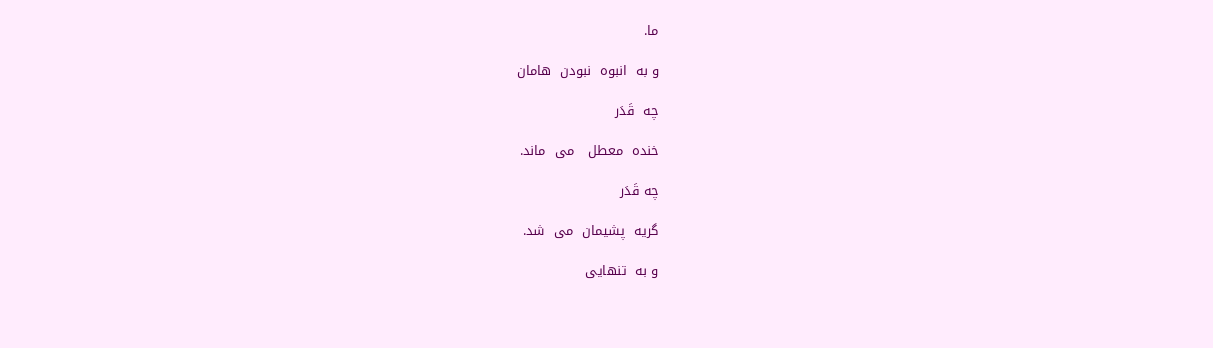ما.

و به  انبوه  نبودن  هامان

چه  قَدَر

خنده  معطل   می  ماند.

چه قَدَر

گریه  پشیمان  می  شد.

و به  تنهایی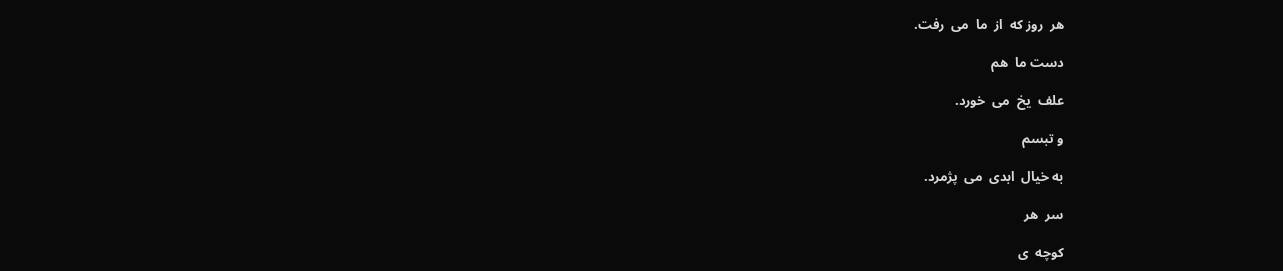هر  روز که  از  ما  می  رفت.

دست ما  هم

علف  یخ  می  خورد.

و تبسم

به خیال  ابدی  می  پژمرد.

سر  هر

کوچه  ی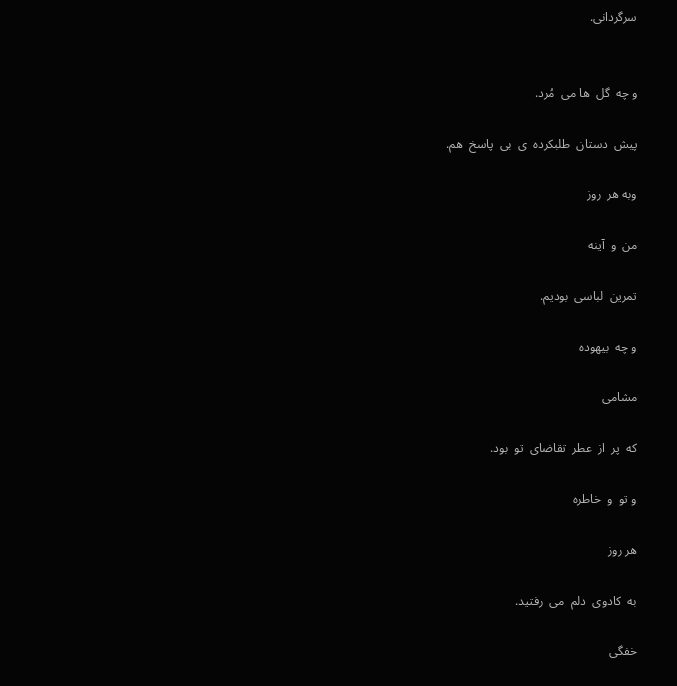سرگردانی.


و چه  گل  ها می  مُرد.

پیش  دستان  طلبکرده  ی  بی  پاسخ  هم.

وبه هر  روز

من  و  آینه

تمرین  لباسی  بودیم.

و چه  بیهوده

مشامی

که  پر  از  عطر  تقاضای  تو  بود.

و تو  و  خاطره

هر روز

به  کادوی  دلم  می  رفتید.

خفگی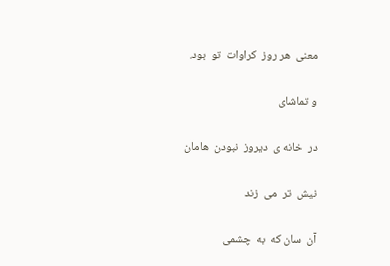معنی  هر روز  کراوات  تو  بود.

و تماشای

در  خانه ی  دیروز  نبودن  هامان

نیش  تر  می  زند

آن  سان که  به  چشمی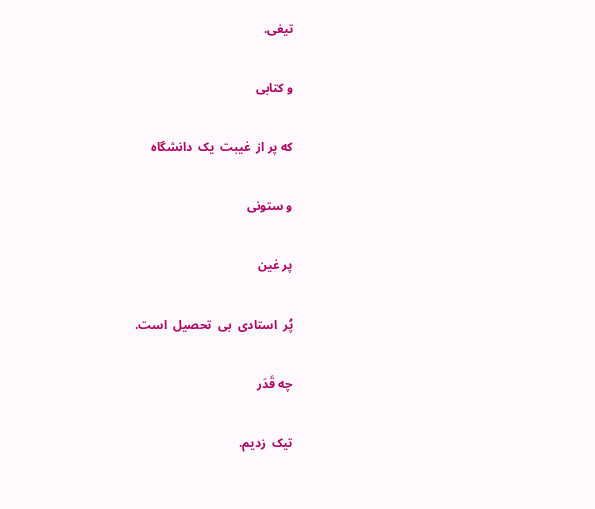تیغی.

و کتابی

که پر از  غیبت  یک  دانشگاه

و ستونی

پر غین

پُر  استادی  بی  تحصیل  است.

چه قَدَر

تیک  زدیم.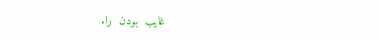غایب  بودن  را.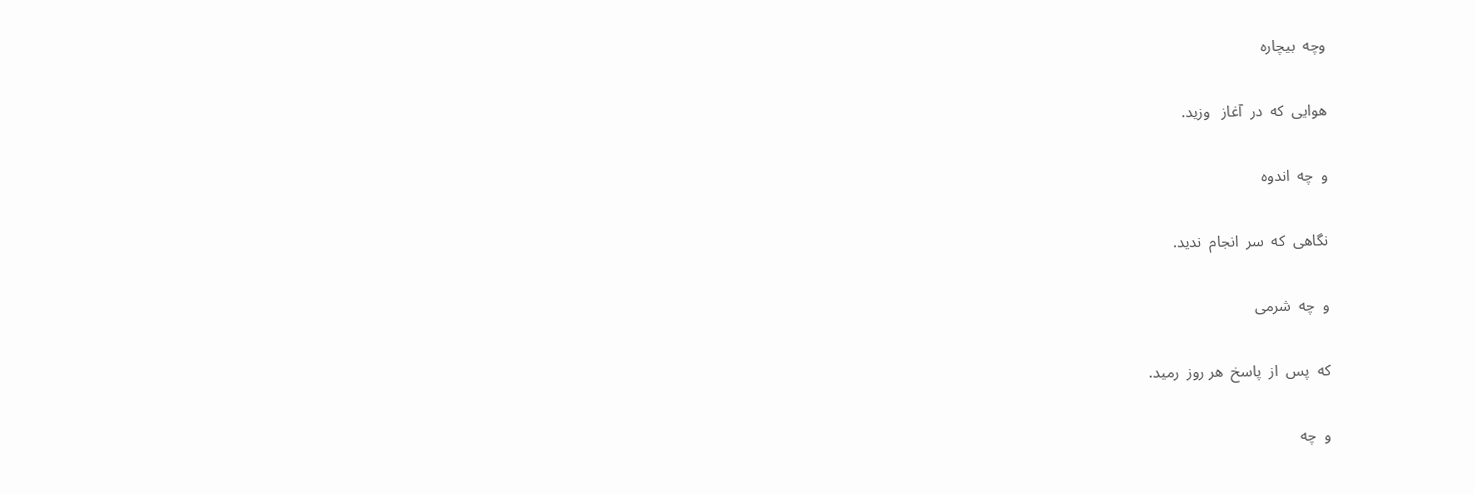وچه  بیچاره

هوایی  که  در  آغاز   وزید.

و  چه  اندوه

نگاهی  که  سر  انجام  ندید.

و  چه  شرمی

که  پس  از  پاسخ  هر روز  رمید.

و  چه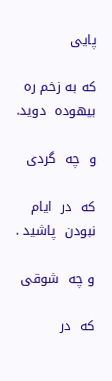پایی

که به زخم ره  بیهوده  دوید.

و  چه  گردی

که  در  ایام  نبودن  پاشید .

و چه  شوقی

که  در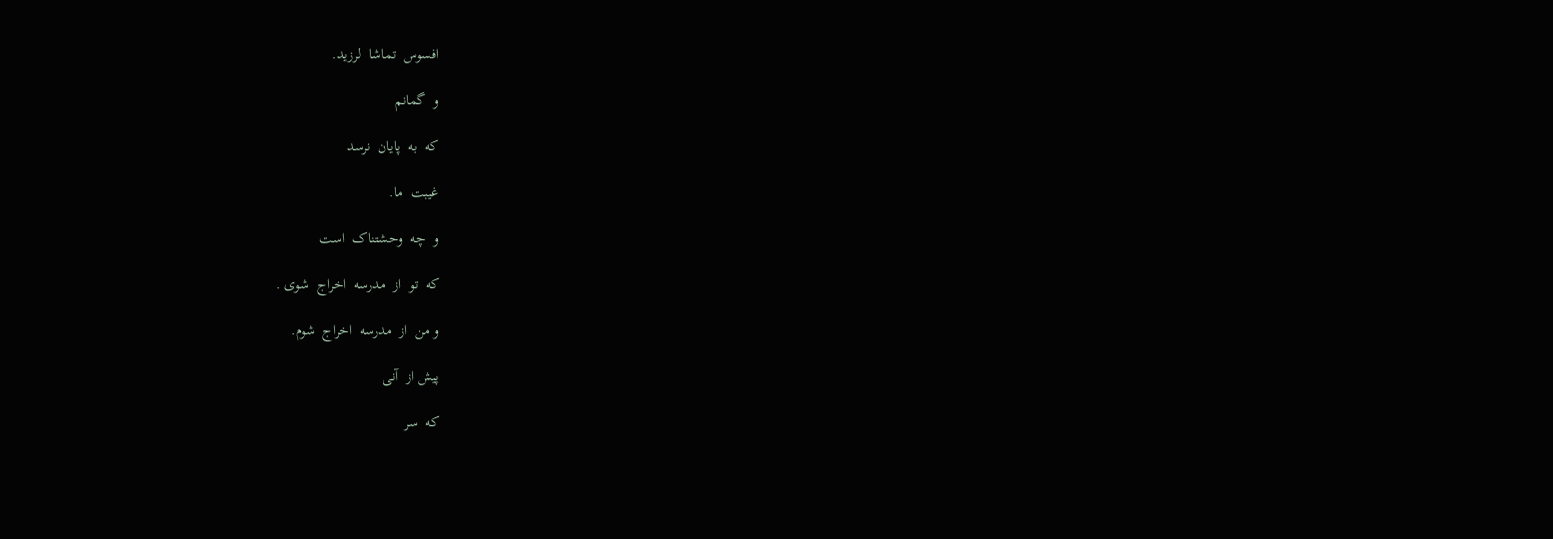افسوس  تماشا  لرزید.

و  گمانم

که  به  پایان  نرسد

غیبت  ما.

و  چه  وحشتناک  است

که  تو  از  مدرسه  اخراج  شوی .

و من  از  مدرسه  اخراج  شوم.

پیش از  آنی

که  سر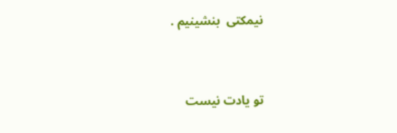نیمکتی  بنشینیم .


تو یادت نیست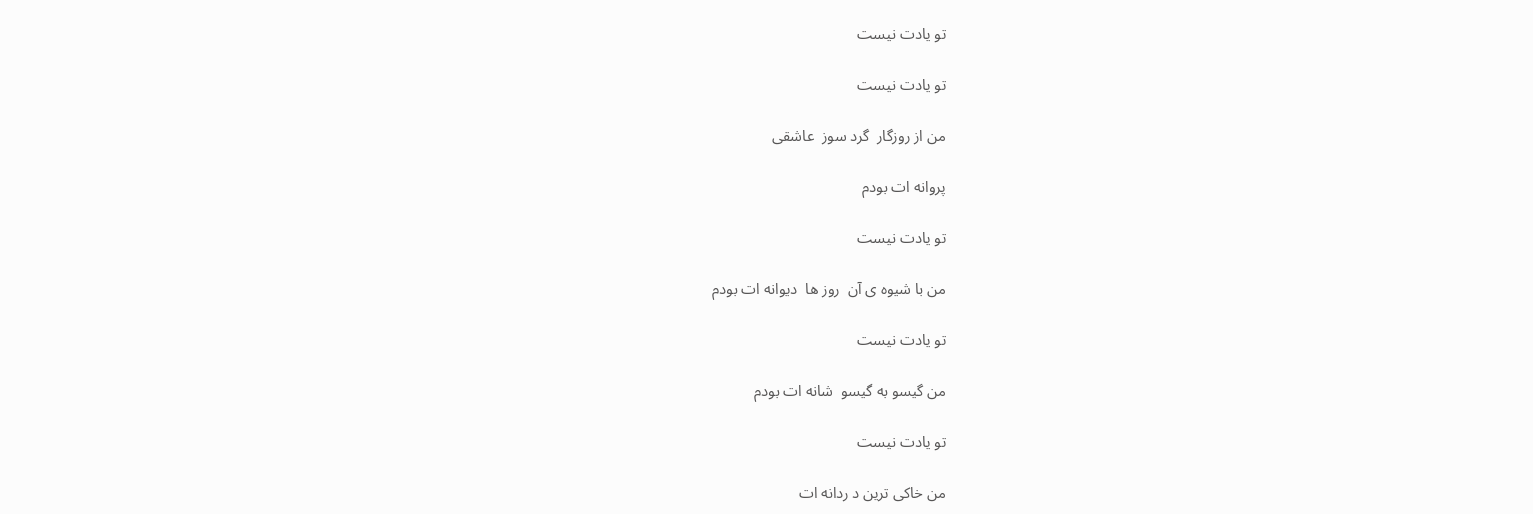تو یادت نیست

تو یادت نیست

من از روزگار  گرد سوز  عاشقی

پروانه ات بودم

تو یادت نیست

من با شیوه ی آن  روز ها  دیوانه ات بودم

تو یادت نیست

من گیسو به گیسو  شانه ات بودم

تو یادت نیست

من خاکی ترین د ردانه ات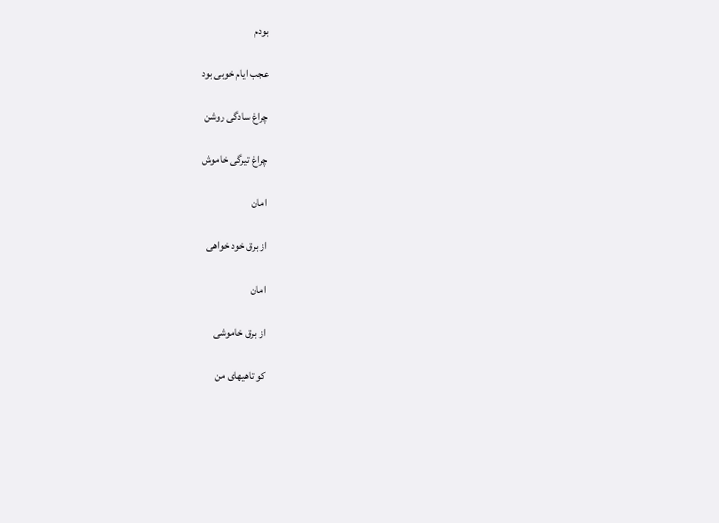بودم

عجب ایام خوبی بود

چراغ سادگی روشن

چراغ تیرگی خاموش

امان

از برق خود خواهی

امان

از برق خاموشی

کو تاهیهای من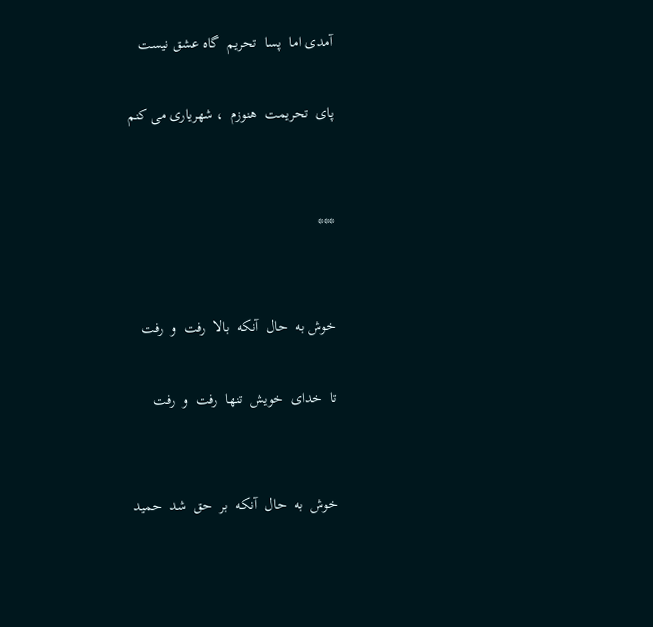آمدی اما  پسا  تحریم  گاه عشق نیست

پای  تحریمت  هنوزم  ، شهریاری می کنم


***


خوش به  حال  آنکه  بالا  رفت  و  رفت

تا  خدای  خویش  تنها  رفت  و  رفت


خوش  به  حال  آنکه  بر  حق  شد  حمید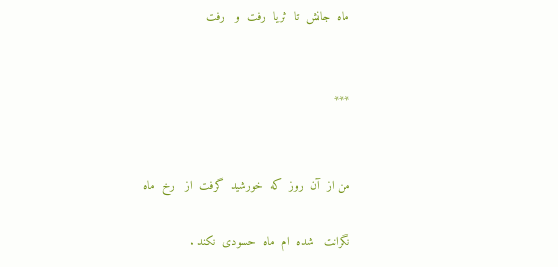ماه  جانش  تا  ثریا  رفت  و   رفت


***


من از  آن  روز  که  خورشید  گرفت  از   رخ  ماه

نگرانت   شده  ام  ماه  حسودی  نکند .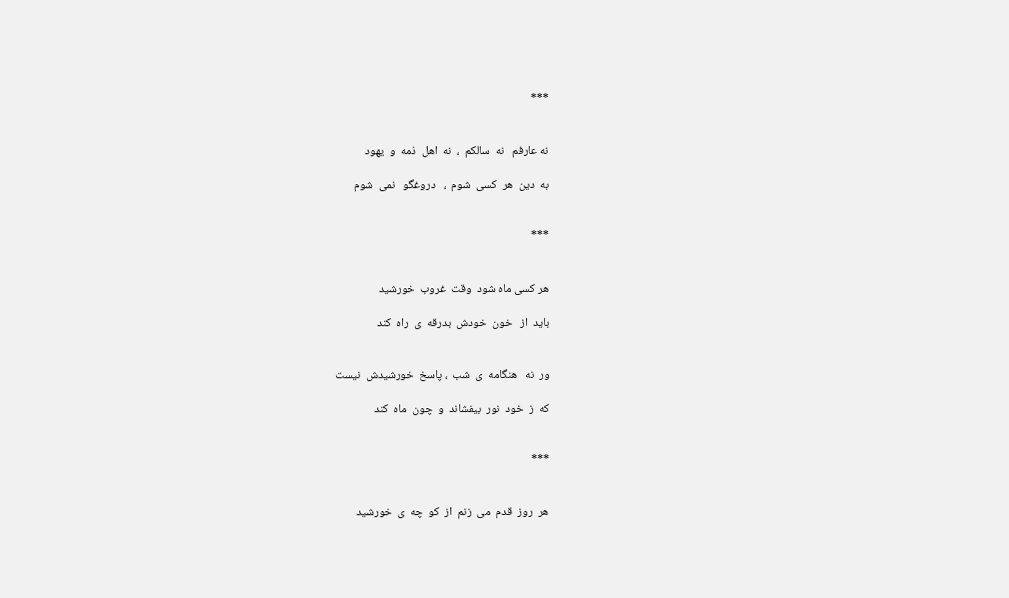***


نه عارفم   نه  سالکم  ،  نه  اهل  ذمه  و  یهود

به  دین  هر  کسی  شوم  ،   دروغگو   نمی  شوم


***


هر کسی ماه شود  وقت  غروب  خورشید

باید  از   خون  خودش  بدرقه  ی  راه  کند


ور  نه   هنگامه  ی  شب  ، پاسخ  خورشیدش  نیست

که  ز  خود  نور  بیفشاند  و  چون  ماه  کند


***


هر  روز  قدم  می  زنم  از  کو  چه  ی  خورشید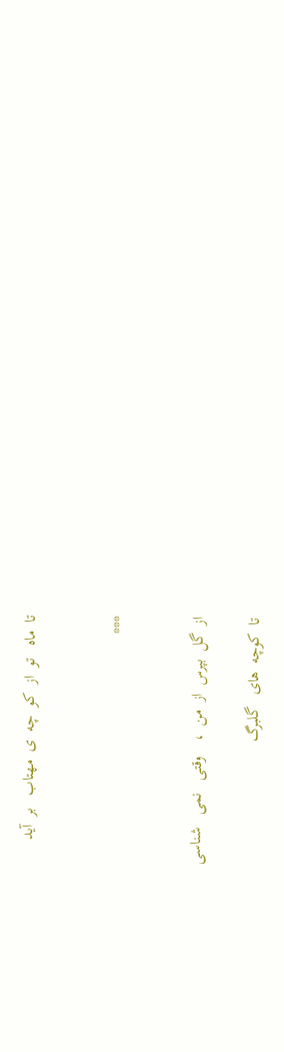تا  ماه   تو  از  کو  چه  ی  مهتاب   بر  آید


***


از  گل  بپرس  از  من  ،    وقتی   نمی   شناسی

تا  کوچه  های   گلبرگ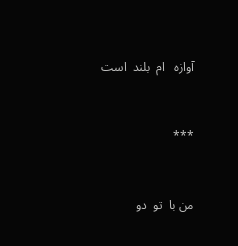آوازه   ام  بلند  است


***


من با  تو  دو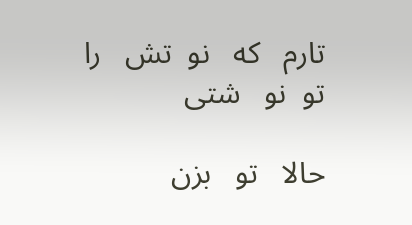تارم   که   نو  تش   را   تو  نو   شتی

حالا   تو   بزن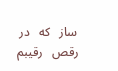ساز   که   در   رقص   رقیبم